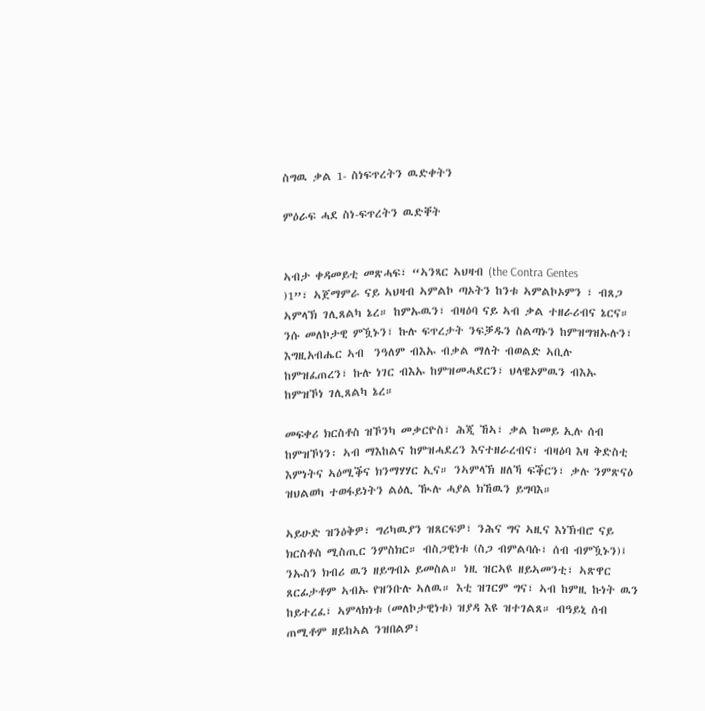ስግዉ ቃል 1- ስነፍጥረትን ዉድቀትን

ምዕራፍ ሓደ ስነ-ፍጥረትን ዉድቐት


ኣብታ ቀዳመይቲ መጽሓፍ፣ “ኣንጻር ኣህዛብ (the Contra Gentes
)1”፣ ኣጀማምራ ናይ ኣህዛብ ኣምልኮ ጣኦትን ከንቱ ኣምልኮኦምን ፣ ብጸጋ ኣምላኽ ገሊጸልካ ኔረ። ከምኡዉን፣ ብዛዕባ ናይ ኣብ ቃል ተዘራሪብና ኔርና። ንሱ መለኮታዊ ምዃኑን፣ ኩሉ ፍጥረታት ንፍቓዱን ስልጣኑን ከምዝግዝኡሉን፣ እግዚአብሔር ኣብ  ንዓለም ብእኡ ብቃል ማለት ብወልድ ኣቢሉ ከምዝፈጠረን፣ ኩሉ ነገር ብእኡ ከምዝመሓደርን፣ ህላዌኦምዉን ብእኡ ከምዝኾነ ገሊጸልካ ኔረ።

መፍቀሪ ክርስቶስ ዝኾንካ መቃርዮስ፣ ሕጂ ኸኣ፣ ቃል ከመይ ኢሉ ሰብ ከምዝኾነን፡ ኣብ ማእከልና ከምዝሓደረን እናተዘራረብና፣ ብዛዕባ እዛ ቅድስቲ እምነትና ኣዕሚቕና ክንማሃሃር ኢና። ንኣምላኽ ዘለኻ ፍቕርን፣ ቃሉ ንምጽናዕ ዝህልወካ ተወፋይነትን ልዕሊ ዂሉ ሓያል ክኸዉን ይግባእ።

ኣይሁድ ዝንዕቅዎ፣ ግሪካዉያን ዝጸርፍዎ፣ ንሕና ግና ኣዚና እነኽብሮ ናይ ክርስቶስ ሚስጢር ንምስክር። ብስጋዊነቱ (ስጋ ብምልባሱ፣ ሰብ ብምዃኑን)፤ ንኡስን ክብሪ ዉን ዘይግብኦ ይመስል። ነዚ ዝርኣዩ ዘይኣመንቲ፣ ኣጽዋር ጸርፊታቶም ኣብኡ የዝንቡሉ ኣለዉ። እቲ ዝገርም ግና፣ ኣብ ከምዚ ኩነት ዉን ከይተረፈ፣ ኣምላክነቱ (መለኮታዊነቱ) ዝያዳ እዩ ዝተገልጸ። ብዓይኒ ሰብ ጠሚቶም ዘይከኣል ንዝበልዎ፣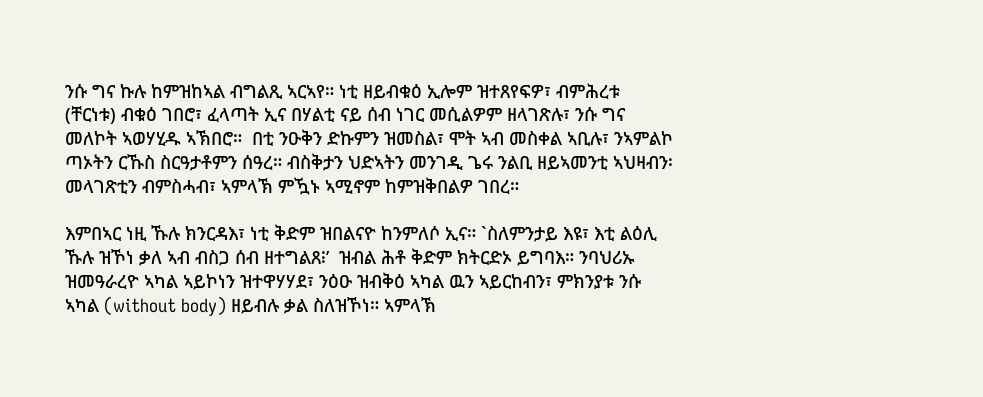ንሱ ግና ኩሉ ከምዝከኣል ብግልጺ ኣርኣየ። ነቲ ዘይብቁዕ ኢሎም ዝተጸየፍዎ፣ ብምሕረቱ (ቸርነቱ) ብቁዕ ገበሮ፣ ፈላጣት ኢና በሃልቲ ናይ ሰብ ነገር መሲልዎም ዘላገጽሉ፣ ንሱ ግና መለኮት ኣወሃሂዱ ኣኽበሮ።  በቲ ንዑቅን ድኩምን ዝመስል፣ ሞት ኣብ መስቀል ኣቢሉ፣ ንኣምልኮ ጣኦትን ርኹስ ስርዓታቶምን ሰዓረ። ብስቅታን ህድኣትን መንገዲ ጌሩ ንልቢ ዘይኣመንቲ ኣህዛብን፡ መላገጽቲን ብምስሓብ፣ ኣምላኽ ምዃኑ ኣሚኖም ከምዝቅበልዎ ገበረ።

እምበኣር ነዚ ኹሉ ክንርዳእ፣ ነቲ ቅድም ዝበልናዮ ከንምለሶ ኢና። `ስለምንታይ እዩ፣ እቲ ልዕሊ ኹሉ ዝኾነ ቃለ ኣብ ብስጋ ሰብ ዘተግልጸ፧’  ዝብል ሕቶ ቅድም ክትርድኦ ይግባእ። ንባህሪኡ ዝመዓራረዮ ኣካል ኣይኮነን ዝተዋሃሃደ፣ ንዕዑ ዝብቅዕ ኣካል ዉን ኣይርከብን፣ ምክንያቱ ንሱ ኣካል (without body) ዘይብሉ ቃል ስለዝኾነ። ኣምላኽ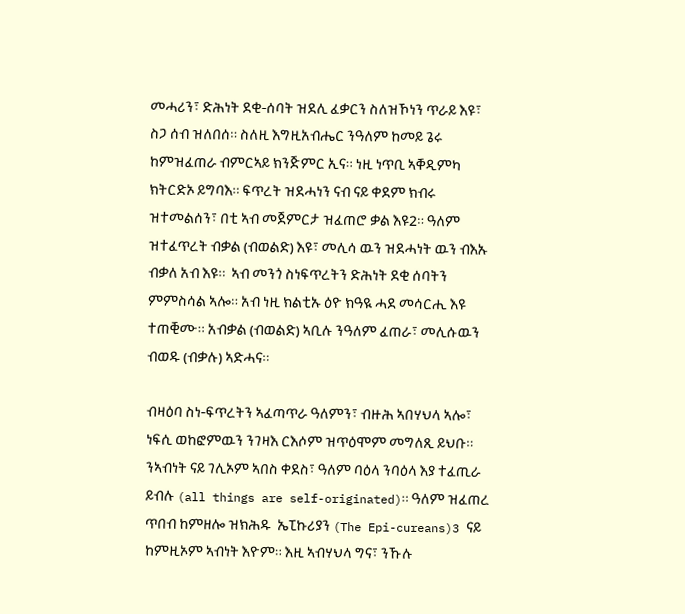መሓሪን፣ ድሕነት ደቂ-ሰባት ዝደሊ ፈቃርን ስለዝኾነን ጥራይ እዩ፣ ስጋ ሰብ ዝለበሰ። ስለዚ እግዚአብሔር ንዓለም ከመይ ጌሩ ከምዝፈጠራ ብምርኣይ ክንጅምር ኢና። ነዚ ነጥቢ ኣቐዲምካ ክትርድኦ ይግባእ። ፍጥረት ዝደሓነን ናብ ናይ ቀደም ክብሩ ዝተመልሰን፣ በቲ ኣብ መጀምርታ ዝፈጠሮ ቃል እዩ2። ዓለም ዝተፈጥረት ብቃል (ብወልድ) እዩ፣ መሊሳ ዉን ዝደሓነት ዉን ብእኡ ብቃለ አብ እዩ።  ኣብ መንጎ ስነፍጥረትን ድሕነት ደቂ ሰባትን ምምስሳል ኣሎ። አብ ነዚ ክልቲኡ ዕዮ ክዓዪ ሓደ መሳርሒ እዩ ተጠቒሙ። አብቃል (ብወልድ) ኣቢሉ ንዓለም ፈጠራ፣ መሊሱዉን ብወዱ (ብቃሉ) ኣድሓና።

ብዛዕባ ስነ-ፍጥረትን ኣፈጣጥራ ዓለምን፣ ብዙሕ ኣበሃህላ ኣሎ፣ ነፍሲ ወከፎምዉን ንገዛእ ርእሶም ዝጥዕሞም መግለጺ ይህቡ። ንኣብነት ናይ ገሊኦም ኣበስ ቀደስ፣ ዓለም ባዕላ ንባዕላ እያ ተፈጢራ ይብሉ (all things are self-originated)። ዓለም ዝፈጠረ ጥበብ ከምዘሎ ዝክሕዱ  ኤፒኩሪያን (The Epi-cureans)3 ናይ ከምዚኦም ኣብነት እዮም። እዚ ኣብሃህላ ግና፣ ንኹሉ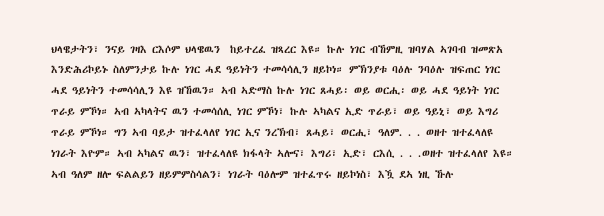ህላዌታትን፣ ንናይ ገዛእ ርእሶም ህላዌዉን  ከይተረፈ ዝጻረር እዩ። ኩሉ ነገር ብኸምዚ ዝባሃል ኣገባብ ዝመጽአ እንድሕሪኮይኑ ስለምንታይ ኩሉ ነገር ሓደ ዓይነትን ተመሳሳሊን ዘይኮነ። ምኽንያቱ ባዕሉ ንባዕሉ ዝፍጠር ነገር ሓደ ዓይነትን ተመሳሳሊን እዩ ዝኸዉን። ኣብ ኣድማስ ኩሉ ነገር ጸሓይ፡ ወይ ወርሒ፡ ወይ ሓደ ዓይነት ነገር ጥራይ ምኾነ። ኣብ ኣካላትና ዉን ተመሳሰሊ ነገር ምኾነ፣ ኩሉ ኣካልና ኢድ ጥራይ፣ ወይ ዓይኒ፣ ወይ እግሪ ጥራይ ምኾነ። ግን ኣብ ባይታ ዝተፈላለየ ነገር ኢና ንረኽብ፣ ጸሓይ፣ ወርሒ፣ ዓለም. . . ወዘተ ዝተፈላለዩ ነገራት እዮም። ኣብ ኣካልና ዉን፣ ዝተፈላለዩ ክፋላት ኣሎና፣ እግሪ፣ ኢድ፣ ርእሲ . . .ወዘተ ዝተፈላለየ እዩ። ኣብ ዓለም ዘሎ ፍልልይን ዘይምምስሳልን፣ ነገራት ባዕሎም ዝተፈጥሩ ዘይኮነስ፣ እዃ ደኣ ነዚ ኹሉ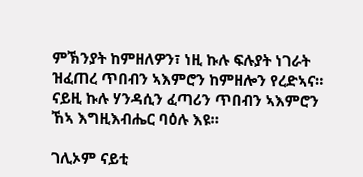ምኽንያት ከምዘለዎን፣ ነዚ ኩሉ ፍሉያት ነገራት ዝፈጠረ ጥበብን ኣእምሮን ከምዘሎን የረድኣና። ናይዚ ኩሉ ሃንዳሲን ፈጣሪን ጥበብን ኣእምሮን ኸኣ እግዚእብሔር ባዕሉ እዩ።

ገሊኦም ናይቲ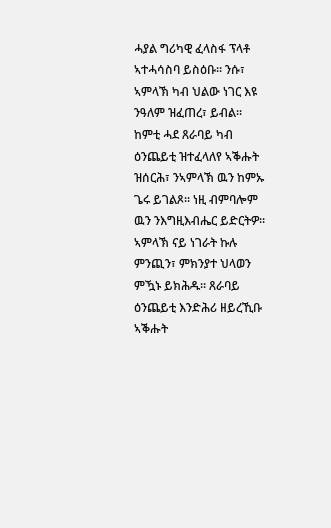ሓያል ግሪካዊ ፈላስፋ ፕላቶ ኣተሓሳስባ ይስዕቡ። ንሱ፣ ኣምላኽ ካብ ህልው ነገር እዩ ንዓለም ዝፈጠረ፣ ይብል። ከምቲ ሓደ ጸራባይ ካብ ዕንጨይቲ ዝተፈላለየ ኣቕሑት ዝሰርሕ፣ ንኣምላኽ ዉን ከምኡ ጌሩ ይገልጾ። ነዚ ብምባሎም ዉን ንእግዚእብሔር ይድርትዎ። ኣምላኽ ናይ ነገራት ኩሉ ምንጪን፣ ምክንያተ ህላወን ምዃኑ ይክሕዱ። ጸራባይ ዕንጨይቲ እንድሕሪ ዘይረኺቡ ኣቕሑት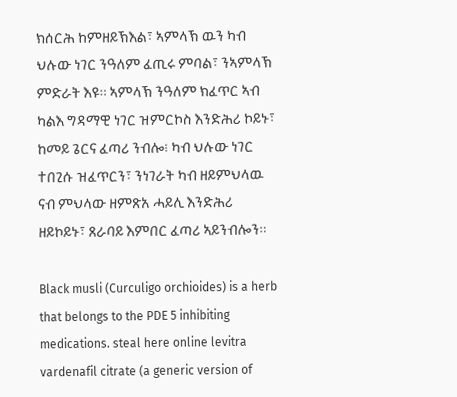ክሰርሕ ከምዘይኽእል፣ ኣምላኽ ዉን ካብ ህሉው ነገር ንዓለም ፈጢሩ ምባል፣ ንኣምላኽ ምድራት እዩ። ኣምላኽ ንዓለም ክፈጥር ኣብ ካልእ ግዳማዊ ነገር ዝምርኮስ እንድሕሪ ኮይኑ፣ ከመይ ጌርና ፈጣሪ ንብሎ፧ ካብ ህሉው ነገር ተበጊሱ ዝፈጥርን፣ ንነገራት ካብ ዘይምህላዉ ናብ ምህላው ዘምጽአ ሓይሊ እንድሕሪ ዘይኮይኑ፣ ጸራባይ እምበር ፈጣሪ ኣይንብሎን።

Black musli (Curculigo orchioides) is a herb that belongs to the PDE 5 inhibiting medications. steal here online levitra vardenafil citrate (a generic version of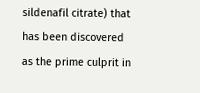sildenafil citrate) that has been discovered as the prime culprit in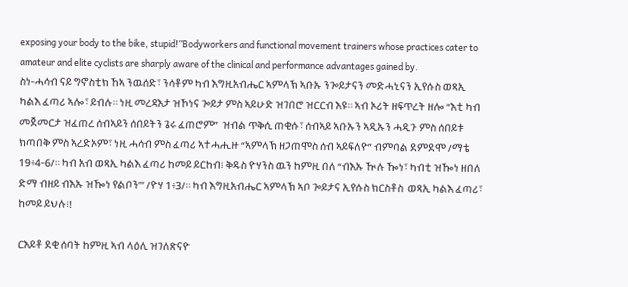exposing your body to the bike, stupid!”Bodyworkers and functional movement trainers whose practices cater to amateur and elite cyclists are sharply aware of the clinical and performance advantages gained by.
ስነ-ሓሳብ ናይ ግኖስቲክ ኸኣ ንዉሰድ፣ ንሳቶም ካብ እግዚአብሔር ኣምላኽ ኣቡኡ ንጐይታናን መድሓኒናን ኢየሱስ ወጻኢ ካልእ ፈጣሪ ኣሎ፣ ይብሉ። ነዚ መረዳእታ ዝኾነና ጐይታ ምስ ኣይሁድ ዝገበሮ ዝርርብ እዩ። ኣብ ኦሪት ዘፍጥረት ዘሎ “እቲ ካብ መጀመርታ ዝፈጠረ ሰብኣይን ሰበይትን ጌሩ ፈጠሮም”  ዝብል ጥቅሲ ጠቂሱ፣ ሰብኣይ ኣቡኡን ኣዲኡን ሓዲጉ ምስ ሰበይቱ ክጣበቅ ምስ ኣረድኦም፣ ነዚ ሓሳብ ምስ ፈጣሪ ኣተሓሒዙ “ኣምላኽ ዘጋጠሞስ ሰብ ኣይፍለዮ” ብምባል ደምደሞ /ማቴ 19፥4-6/። ካብ አብ ወጻኢ ካልእ ፈጣሪ ከመይ ይርከብ፧ ቅዱስ ዮሃንስ ዉን ከምዚ በለ “ብእኡ ዂሉ ዀነ፣ ካብቲ ዝዀነ ዘበለ ድማ ብዘይ ብእኡ ዝዀነ የልቦን’’’ /ዮሃ 1፥3/። ካብ እግዚአብሔር ኣምላኽ ኣቦ ጐይታና ኢየሱስ ክርስቶስ  ወጻኢ ካልእ ፈጣሪ፣ ከመይ ይህሉ፧!

ርእይቶ ደቂ ሰባት ከምዚ ኣብ ላዕሊ ዝገለጽናዮ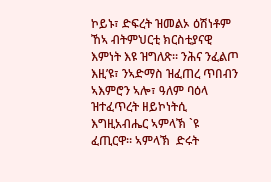ኮይኑ፣ ድፍረት ዝመልኦ ዕሽነቶም ኸኣ ብትምህርቲ ክርስቲያናዊ እምነት እዩ ዝግለጽ። ንሕና ንፈልጦ እዚ’ዩ፣ ንኣድማስ ዝፈጠረ ጥበብን ኣእምሮን ኣሎ፣ ዓለም ባዕላ ዝተፈጥረት ዘይኮነትሲ እግዚአብሔር ኣምላኽ `ዩ ፈጢርዋ። ኣምላኽ  ድሩት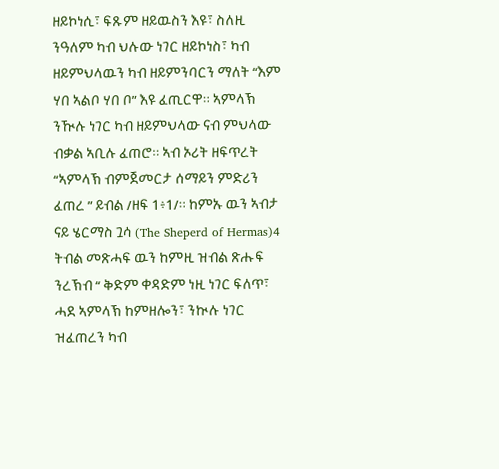ዘይኮነሲ፣ ፍጹም ዘይዉስን እዩ፣ ስለዚ ንዓለም ካብ ህሉው ነገር ዘይኮነስ፣ ካብ ዘይምህላዉን ካብ ዘይምንባርን ማለት “እም ሃበ ኣልቦ ሃበ ቦ” እዩ ፈጢርዋ። ኣምላኽ ንዂሉ ነገር ካብ ዘይምህላው ናብ ምህላው ብቃል ኣቢሉ ፈጠሮ። ኣብ ኦሪት ዘፍጥረት “ኣምላኽ ብምጀመርታ ሰማይን ምድሪን ፈጠረ ” ይብል /ዘፍ 1፥1/። ከምኡ ዉን ኣብታ ናይ ሄርማስ ጓሳ (The Sheperd of Hermas)4 ትብል መጽሓፍ ዉን ከምዚ ዝብል ጽሑፍ ንረኽብ “ ቅድም ቀዳድም ነዚ ነገር ፍለጥ፣ ሓደ ኣምላኽ ከምዘሎን፣ ንኲሉ ነገር ዝፈጠረን ካብ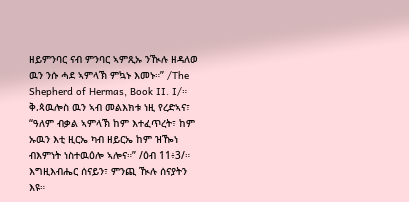ዘይምንባር ናብ ምንባር ኣምጺኡ ንዂሉ ዘዳለወ ዉን ንሱ ሓደ ኣምላኽ ምኳኑ እመኑ።” /The Shepherd of Hermas, Book II. I/። ቅ.ጳዉሎስ ዉን ኣብ መልእክቱ ነዚ የረድኣና፣ “ዓለም ብቃል ኣምላኽ ከም እተፈጥረት፣ ከም ኡዉን እቲ ዚርኤ ካብ ዘይርኤ ከም ዝዀነ ብእምነት ነስተዉዕሎ ኣሎና።” /ዕብ 11፥3/። እግዚእብሔር ሰናይን፣ ምንጪ ዂሉ ሰናያትን እዩ።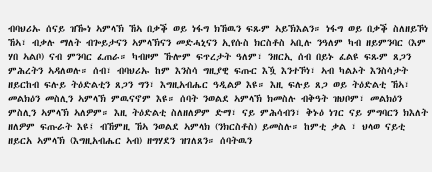ብባህሪኡ ሰናይ ዝዀነ ኣምላኽ ኸኣ በቃቕ ወይ ነፋግ ክኸዉን ፍጹም ኣይኽእልን። ነፋግ ወይ በቃቕ ስለዘይኾነ ኸኣ፣ ብቃሉ ማለት ብጐይታናን ኣምላኽናን መድሓኒናን ኢየሱስ ክርስቶስ ኣቢሉ ንዓለም ካብ ዘይምንባር (እም ሃበ ኣልቦ) ናብ ምንባር ፈጠራ። ካብዞም ኹሎም ፍጥረታት ዓለም፣ ንዘርኢ ሰብ በይኑ ፈልዩ ፍጹም ጸጋን ምሕረትን ኣዳለወሉ። ሰብ፣ ብባህሪኡ ከም እንስሳ ግዚያዊ ፍጡር እዃ እንተኾነ፣ ኣብ ካልኦት እንስሳታት ዘይርከብ ፍሉይ ትዕድልቲን ጸጋን ግን፣ እግዚአብሔር ዓዲልዎ እዩ። እዚ ፍሉይ ጸጋ ወይ ትዕድልቲ ኸኣ፣ መልክዕን መስሊን ኣምላኽ ምዉናኖም እዩ። ሰባት ንወልደ ኣምላኽ ክመስሉ ብቅዓት ዝህቦም፣ መልክዕን ምስሊን ኣምላኽ ኣለዎም። እዚ ትዕድልቲ ስለዘለዎም ድማ፣ ናይ ምሕሳብን፣ ቅኑዕ ነገር ናይ ምግባርን ክእለት ዘለዎም ፍጡራት እዩ፤ ብኸምዚ ኸኣ ንወልደ ኣምላክ (ንክርስቶስ) ይመስሉ። ከምቲ ቃል ፣ ህላወ ናይቲ ዘይርአ ኣምላኽ (እግዚአብሔር ኣብ) ዘግሃደን ዝገለጸን። ሰባትዉን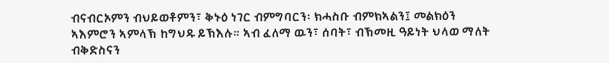ብናብርኦምን ብህይወቶምን፣ ቅኑዕ ነገር ብምግባርን፡ ክሓስቡ ብምክኣልን፤ መልክዕን ኣእምሮን ኣምላኽ ከግህዱ ይኽእሉ። ኣብ ፈለማ ዉን፣ ሰባት፣ ብኽመዚ ዓይነት ህላወ ማለት ብቅድስናን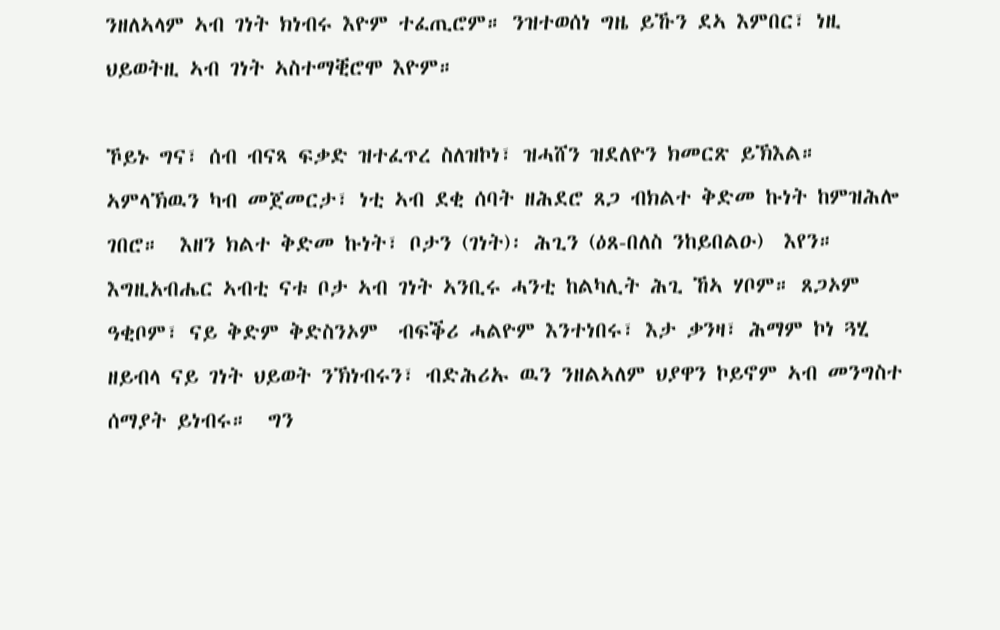ንዘለኣላም ኣብ ገነት ክነብሩ እዮም ተፈጢሮም። ንዝተወሰነ ግዜ ይኹን ደኣ እምበር፣ ነዚ ህይወትዚ ኣብ ገነት ኣስተማቒሮሞ እዮም።

ኾይኑ ግና፣ ሰብ ብናጻ ፍቃድ ዝተፈጥረ ስለዝኮነ፣ ዝሓሸን ዝደለዮን ክመርጽ ይኽእል። ኣምላኽዉን ካብ መጀመርታ፣ ነቲ ኣብ ደቂ ሰባት ዘሕደሮ ጸጋ ብክልተ ቅድመ ኩነት ከምዝሕሎ ገበሮ።  እዘን ክልተ ቅድመ ኩነት፣ ቦታን (ገነት)፡ ሕጊን (ዕጸ-በለስ ንከይበልዑ)  እየን። እግዚአብሔር ኣብቲ ናቱ ቦታ ኣብ ገነት ኣንቢሩ ሓንቲ ከልካሊት ሕጊ ኸኣ ሃቦም። ጸጋኦም ዓቂቦም፣ ናይ ቅድም ቅድስንኦም  ብፍቕሪ ሓልዮም እንተነበሩ፣ እታ ቃንዛ፣ ሕማም ኮነ ጓሂ ዘይብላ ናይ ገነት ህይወት ንኽነብሩን፣ ብድሕሪኡ ዉን ንዘልኣለም ህያዋን ኮይኖም ኣብ መንግስተ ሰማያት ይነብሩ።  ግን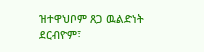ዝተዋህቦም ጸጋ ዉልድነት ደርብዮም፣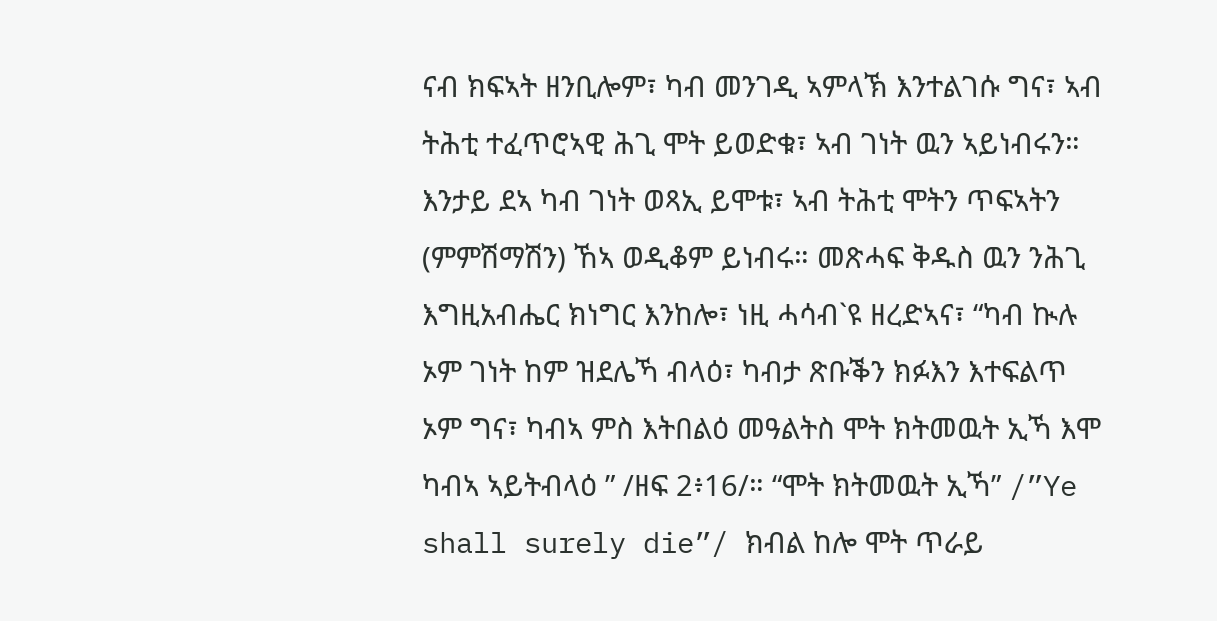ናብ ክፍኣት ዘንቢሎም፣ ካብ መንገዲ ኣምላኽ እንተልገሱ ግና፣ ኣብ ትሕቲ ተፈጥሮኣዊ ሕጊ ሞት ይወድቁ፣ ኣብ ገነት ዉን ኣይነብሩን። እንታይ ደኣ ካብ ገነት ወጻኢ ይሞቱ፣ ኣብ ትሕቲ ሞትን ጥፍኣትን (ምምሽማሽን) ኸኣ ወዲቆም ይነብሩ። መጽሓፍ ቅዱስ ዉን ንሕጊ እግዚአብሔር ክነግር እንከሎ፣ ነዚ ሓሳብ`ዩ ዘረድኣና፣ “ካብ ኲሉ ኦም ገነት ከም ዝደሌኻ ብላዕ፣ ካብታ ጽቡቕን ክፉእን እተፍልጥ ኦም ግና፣ ካብኣ ምስ እትበልዕ መዓልትስ ሞት ክትመዉት ኢኻ እሞ ካብኣ ኣይትብላዕ ” /ዘፍ 2፥16/። “ሞት ክትመዉት ኢኻ” /”Ye shall surely die”/ ክብል ከሎ ሞት ጥራይ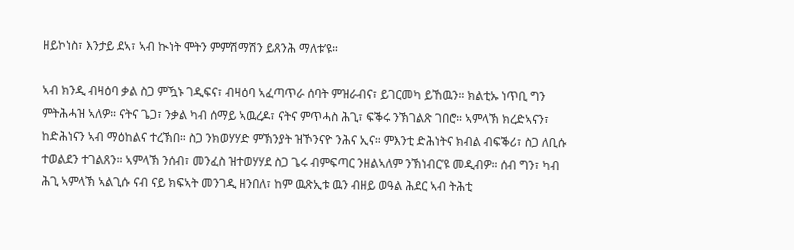ዘይኮነስ፣ እንታይ ደኣ፣ ኣብ ኲነት ሞትን ምምሽማሽን ይጸንሕ ማለቱ’ዩ።

ኣብ ክንዲ ብዛዕባ ቃል ስጋ ምዃኑ ገዲፍና፣ ብዛዕባ ኣፈጣጥራ ሰባት ምዝራብና፣ ይገርመካ ይኸዉን። ክልቲኡ ነጥቢ ግን ምትሕሓዝ ኣለዎ። ናትና ጌጋ፣ ንቃል ካብ ሰማይ ኣዉረዶ፣ ናትና ምጥሓስ ሕጊ፣ ፍቕሩ ንኽገልጽ ገበሮ። ኣምላኽ ክረድኣናን፣ ከድሕነናን ኣብ ማዕከልና ተረኽበ። ስጋ ንክወሃሃድ ምኽንያት ዝኾንናዮ ንሕና ኢና። ምእንቲ ድሕነትና ክብል ብፍቕሪ፣ ስጋ ለቢሱ ተወልደን ተገልጸን። ኣምላኽ ንሰብ፣ መንፈስ ዝተወሃሃደ ስጋ ጌሩ ብምፍጣር ንዘልኣለም ንኽነብር’ዩ መዲብዎ። ሰብ ግን፣ ካብ ሕጊ ኣምላኽ ኣልጊሱ ናብ ናይ ክፍኣት መንገዲ ዘንበለ፣ ከም ዉጽኢቱ ዉን ብዘይ ወዓል ሕደር ኣብ ትሕቲ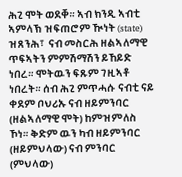ሕጊ ሞት ወደቐ። ኣብ ክንዲ ኣብቲ ኣምላኽ ዝፍጠሮም ዂነት (state) ዝጸንሕ፣  ናብ መስርሕ ዘልኣለማዊ ጥፍኣትን ምምሽማሽን ይኸይድ ነበረ። ሞትዉን ፍጹም ገዚኣቶ ነበረት። ሰብ ሕጊ ምጥሓሱ ናብቲ ናይ ቀደም ቦህሪኡ ናብ ዘይምንባር  (ዘልኣለማዊ ሞት) ከምዝምለስ ኾነ። ቅድም ዉን ካብ ዘይምንባር (ዘይምህላው) ናብ ምንባር (ምህላው)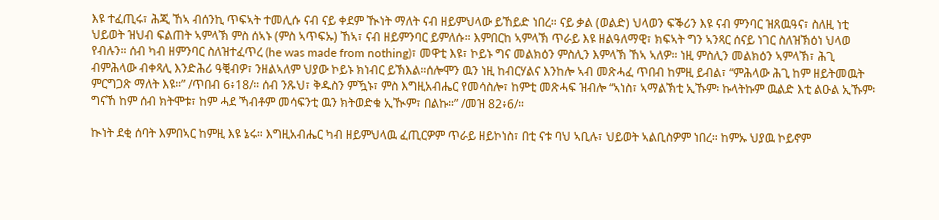እዩ ተፈጢሩ፣ ሕጂ ኸኣ ብሰንኪ ጥፍኣት ተመሊሱ ናብ ናይ ቀደም ዂነት ማለት ናብ ዘይምህላው ይኸይድ ነበረ። ናይ ቃል (ወልድ) ህላወን ፍቕሪን እዩ ናብ ምንባር ዝጸዉዓና፣ ስለዚ ነቲ ህይወት ዝህብ ፍልጠት ኣምላኽ ምስ ሰኣኑ (ምስ ኣጥፍኡ) ኸኣ፣ ናብ ዘይምንባር ይምለሱ። እምበርከ ኣምላኽ ጥራይ እዩ ዘልዓለማዊ፣ ክፍኣት ግን ኣንጻር ሰናይ ነገር ስለዝኽዕነ ህላወ የብሉን። ሰብ ካብ ዘምንባር ስለዝተፈጥረ (he was made from nothing)፣ መዋቲ እዩ፣ ኮይኑ ግና መልክዕን ምስሊን እምላኽ ኸኣ ኣለዎ። ነዚ ምስሊን መልክዕን ኣምላኽ፣ ሕጊ ብምሕላው ብቀጻሊ እንድሕሪ ዓቒብዎ፣ ንዘልኣለም ህያው ኮይኑ ክነብር ይኽእል።ሰሎሞን ዉን ነዚ ከብርሃልና እንከሎ ኣብ መጽሓፈ ጥበብ ከምዚ ይብል፣ “ምሕላው ሕጊ ከም ዘይትመዉት ምርግጋጽ ማለት እዩ።” /ጥበብ 6፥18/። ሰብ ንጹህ፣ ቅዱስን ምዃኑ፣ ምስ እግዚአብሔር የመሳስሎ፣ ከምቲ መጽሓፍ ዝብሎ “ኣነስ፣ ኣማልኽቲ ኢኹም፡ ኩላትኩም ዉልድ እቲ ልዑል ኢኹም፡ ግናኸ ከም ሰብ ክትሞቱ፣ ከም ሓደ ኻብቶም መሳፍንቲ ዉን ክትወድቁ ኢዂም፣ በልኩ።” /መዝ 82፥6/።

ኲነት ደቂ ሰባት እምበኣር ከምዚ እዩ ኔሩ። እግዚአብሔር ካብ ዘይምህላዉ ፈጢርዎም ጥራይ ዘይኮነስ፣ በቲ ናቱ ባህ ኣቢሉ፣ ህይወት ኣልቢስዎም ነበረ። ከምኡ ህያዉ ኮይኖም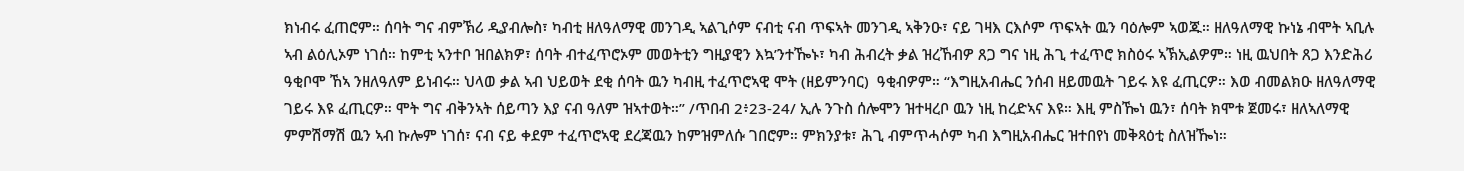ክነብሩ ፈጠሮም። ሰባት ግና ብምኽሪ ዲያብሎስ፣ ካብቲ ዘለዓለማዊ መንገዲ ኣልጊሶም ናብቲ ናብ ጥፍኣት መንገዲ ኣቅንዑ፣ ናይ ገዛእ ርእሶም ጥፍኣት ዉን ባዕሎም ኣወጁ። ዘለዓለማዊ ኩነኔ ብሞት ኣቢሉ ኣብ ልዕሊኦም ነገሰ። ከምቲ ኣንተቦ ዝበልክዎ፣ ሰባት ብተፈጥሮኦም መወትቲን ግዚያዊን እኳ’ንተዀኑ፣ ካብ ሕብረት ቃል ዝረኸብዎ ጸጋ ግና ነዚ ሕጊ ተፈጥሮ ክስዕሩ ኣኽኢልዎም። ነዚ ዉህበት ጸጋ እንድሕሪ ዓቂቦሞ ኸኣ ንዘለዓለም ይነብሩ። ህላወ ቃል ኣብ ህይወት ደቂ ሰባት ዉን ካብዚ ተፈጥሮኣዊ ሞት (ዘይምንባር)  ዓቂብዎም። “እግዚአብሔር ንሰብ ዘይመዉት ገይሩ እዩ ፈጢርዎ። እወ ብመልክዑ ዘለዓለማዊ ገይሩ እዩ ፈጢርዎ። ሞት ግና ብቅንኣት ሰይጣን እያ ናብ ዓለም ዝኣተወት።” /ጥበብ 2፥23-24/ ኢሉ ንጉስ ሰሎሞን ዝተዛረቦ ዉን ነዚ ከረድኣና እዩ። እዚ ምስዀነ ዉን፣ ሰባት ክሞቱ ጀመሩ፣ ዘለኣለማዊ ምምሽማሽ ዉን ኣብ ኩሎም ነገሰ፣ ናብ ናይ ቀደም ተፈጥሮኣዊ ደረጃዉን ከምዝምለሱ ገበሮም። ምክንያቱ፣ ሕጊ ብምጥሓሶም ካብ እግዚአብሔር ዝተበየነ መቅጻዕቲ ስለዝዀነ።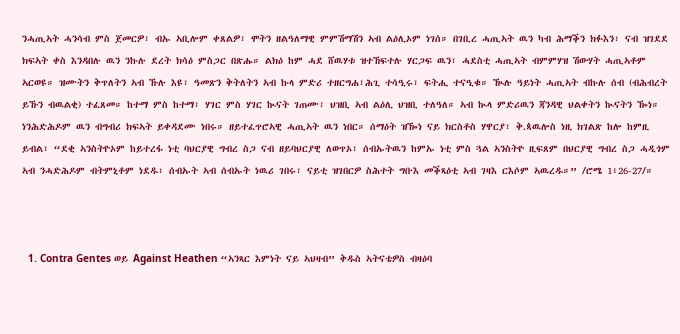ንሓጢኣት ሓንሳብ ምስ ጀመርዎ፣ ብኡ ኣቢሎም ቀጸልዎ፣ ሞትን ዘልዓለማዊ ምምሽማሽን ኣብ ልዕሊኦም ነገሰ። በገቢረ ሓጢኣት ዉን ካብ ሕማቕን ክፉእን፣ ናብ ዝገደደ ክፍኣት ቀስ እንዳበሉ ዉን ንኩሉ ደረት ክሳዕ ምስጋር በጽሑ። ልክዕ ከም ሓደ ሸዉሃቱ ዝተኸፍተሉ ሃርጋፍ ዉን፣ ሓደስቲ ሓጢኣት ብምምሃዝ ሽውሃት ሓጢኣቶም ኣርወዩ። ዝሙትን ቅጥለትን ኣብ ኹሉ እዩ፣ ዓመጽን ቅትለትን ኣብ ኩላ ምድሪ ተዘርግሐ፣ሕጊ ተሳዒሩ፣ ፍትሒ ተናዒቁ። ዂሉ ዓይነት ሓጢኣት ብኩሉ ሰብ (ብሕብረት ይኹን ብዉልቂ) ተፈጸመ። ከተማ ምስ ከተማ፣ ሃገር ምስ ሃገር ኲናት ገጠሙ፣ ህዝቢ ኣብ ልዕሊ ህዝቢ ተለዓለ። ኣብ ኲላ ምድሪዉን ጃንዳዊ ህልቀትን ኲናትን ዀነ። ነንሕድሕዶም ዉን ብግብሪ ክፍኣት ይቀዳደሙ ነበሩ። ዘይተፈጥሮኣዊ ሓጢኣት ዉን ነበር። ሰማዕት ዝዀነ ናይ ክርስቶስ ሃዋርያ፣ ቅ.ጳዉሎስ ነዚ ክገልጽ ከሎ ከምዚ ይብል፣ “ደቂ ኣንስትዮኦም ከይተረፋ ነቲ ባህርያዊ ግብረ ስጋ ናብ ዘይባህርያዊ ለወጥኦ፣ ሰብኡትዉን ከምኡ ነቲ ምስ ጓል ኣንስትዮ ዚፍጸም በህርያዊ ግብረ ስጋ ሓዲጎም ኣብ ንሓድሕዶም ብትምኒቶም ነደዱ፣ ሰብኡት ኣብ ሰብኡት ነዉሪ ገበሩ፣ ናይቲ ዝገበርዎ ስሕተት ግቡእ መቕጻዕቲ ኣብ ገዛእ ርእሶም ኣዉረዱ።” /ሮሜ 1፥26-27/።



  1. Contra Gentes ወይ Against Heathen “ኣንጻር እምነት ናይ ኣህዛብ” ቅዱስ ኣትናቴዎስ ብዛዕባ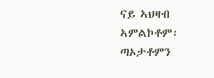ናይ ኣህዛብ ኣምልኮቶም፡ ጣኦታቶምን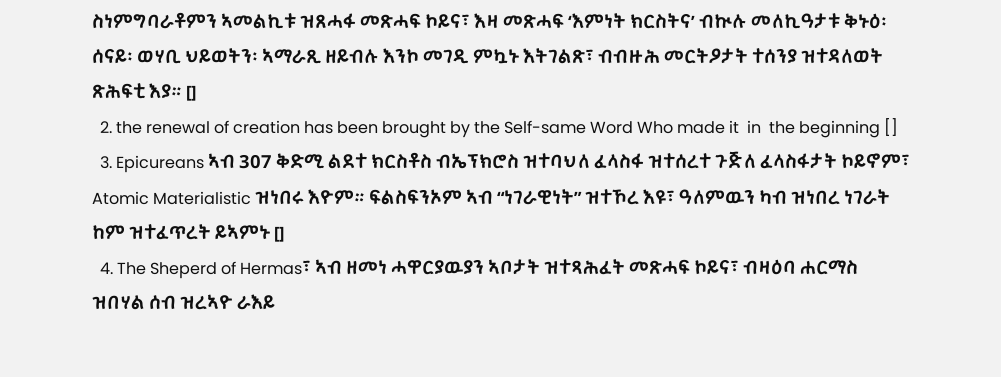ስነምግባራቶምን ኣመልኪቱ ዝጸሓፋ መጽሓፍ ኮይና፣ እዛ መጽሓፍ ‘እምነት ክርስትና’ ብኲሉ መለኪዓታቱ ቅኑዕ፡ ሰናይ፡ ወሃቢ ህይወትን፡ ኣማራጺ ዘይብሉ እንኮ መገዲ ምኳኑ እትገልጽ፣ ብብዙሕ መርትዖታት ተሰንያ ዝተዳለወት ጽሕፍቲ እያ። []
  2. the renewal of creation has been brought by the Self-same Word Who made it  in  the beginning []
  3. Epicureans ኣብ 307 ቅድሚ ልደተ ክርስቶስ ብኤፕክሮስ ዝተባህለ ፈላስፋ ዝተሰረተ ጉጅለ ፈላስፋታት ኮይኖም፣ Atomic Materialistic ዝነበሩ እዮም። ፍልስፍንኦም ኣብ “ነገራዊነት” ዝተኾረ እዩ፣ ዓለምዉን ካብ ዝነበረ ነገራት ከም ዝተፈጥረት ይኣምኑ []
  4. The Sheperd of Hermas፣ ኣብ ዘመነ ሓዋርያዉያን ኣቦታት ዝተጻሕፈት መጽሓፍ ኮይና፣ ብዛዕባ ሐርማስ ዝበሃል ሰብ ዝረኣዮ ራእይ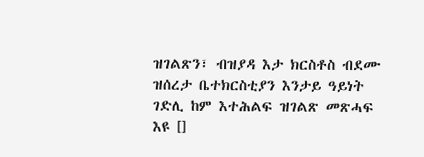ዝገልጽን፣ ብዝያዳ እታ ክርስቶስ ብደሙ ዝሰረታ ቤተክርስቲያን እንታይ ዓይነት ገድሊ ከም እተሕልፍ ዝገልጽ መጽሓፍ እዩ []